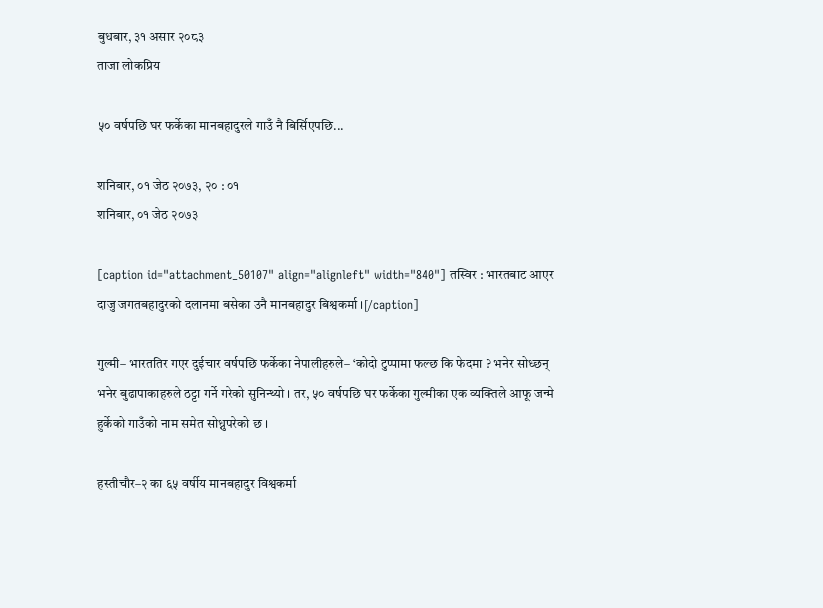बुधबार, ३१ असार २०८३
ताजा लोकप्रिय

५० वर्षपछि घर फर्केका मानबहादुरले गाउँ नै बिर्सिएपछि...

शनिबार, ०१ जेठ २०७३, २० : ०१
शनिबार, ०१ जेठ २०७३

[caption id="attachment_50107" align="alignleft" width="840"] तस्विर : भारतबाट आएर दाजु जगतबहादुरको दलानमा बसेका उनै मानबहादुर बिश्वकर्मा ।[/caption]

गुल्मी– भारततिर गएर दुईचार वर्षपछि फर्केका नेपालीहरुले– ‘कोदो टुप्पामा फल्छ कि फेदमा ? भनेर सोध्छन् भनेर बुढापाकाहरुले ठट्टा गर्ने गरेको सुनिन्थ्यो । तर, ५० वर्षपछि घर फर्केका गुल्मीका एक व्यक्तिले आफू जन्मे हुर्केको गाउँको नाम समेत सोध्नुपरेको छ ।

हस्तीचौर–२ का ६५ वर्षीय मानबहादुर विश्वकर्मा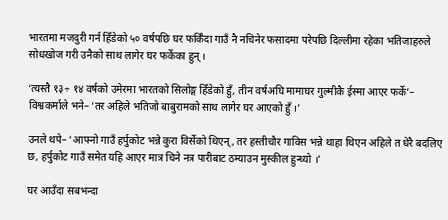भारतमा मजदुरी गर्न हिँडेको ५० वर्षपछि घर फर्किँदा गाउँ नै नचिनेर फसादमा परेपछि दिल्लीमा रहेका भतिजाहरुले सोधखोज गरी उनैको साथ लागेर घर फर्केका हुन् ।

‘त्यस्तै १३÷ १४ वर्षको उमेरमा भारतको सिलोङ्ग हिँडेको हुँ, तीन वर्षअघि मामाघर गुल्मीकै ईस्मा आएर फर्के’– विश्वकर्माले भने– ‘तर अहिले भतिजो बाबुरामको साथ लागेर घर आएको हुँ ।’

उनले थपे– ‘आफ्नो गाउँ हर्पुकोट भन्ने कुरा विर्सेको थिएन्, तर हस्तीचौर गाविस भन्ने थाहा थिएन अहिले त धेरै बदलिए छ, हर्पुकोट गाउँ समेत यहि आएर मात्र चिने नत्र पारीबाट ठम्याउन मुस्कील हुन्थ्यो ।’

घर आउँदा सबभन्दा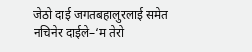जेठो दाई जगतबहालुरलाई समेत नचिनेर दाईले–‘म तेरो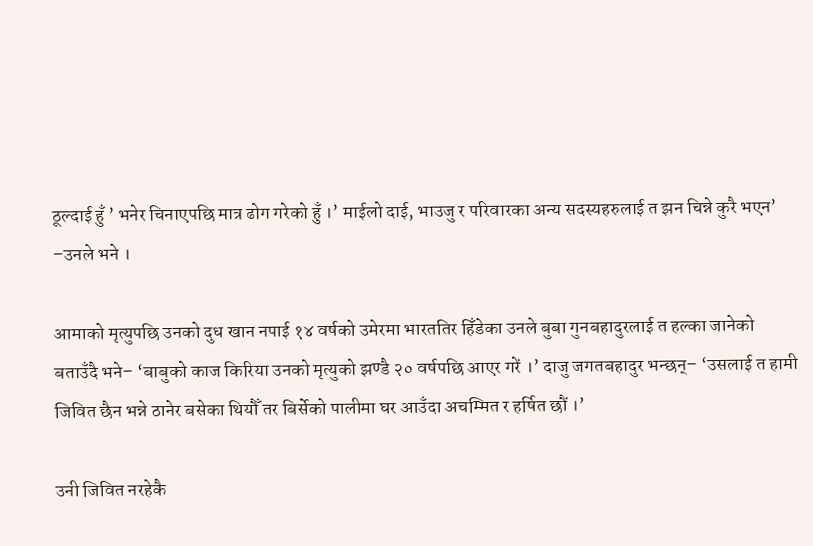ठूल्दाई हुँ ’ भनेर चिनाएपछि मात्र ढोग गरेको हुँ ।’ माईलो दाई, भाउजु र परिवारका अन्य सदस्यहरुलाई त झन चिन्ने कुरै भएन’ –उनले भने ।

आमाको मृत्युपछि उनको दुध खान नपाई १४ वर्षको उमेरमा भारततिर हिँडेका उनले बुबा गुनबहादुरलाई त हल्का जानेको बताउँदै भने– ‘बाबुको काज किरिया उनको मृत्युको झण्डै २० वर्षपछि आएर गरें ।’ दाजु जगतबहादुर भन्छन्– ‘उसलाई त हामी जिवित छैन भन्ने ठानेर बसेका थियौँ तर बिर्सेको पालीमा घर आउँदा अचम्मित र हर्षित छौं ।’

उनी जिवित नरहेकै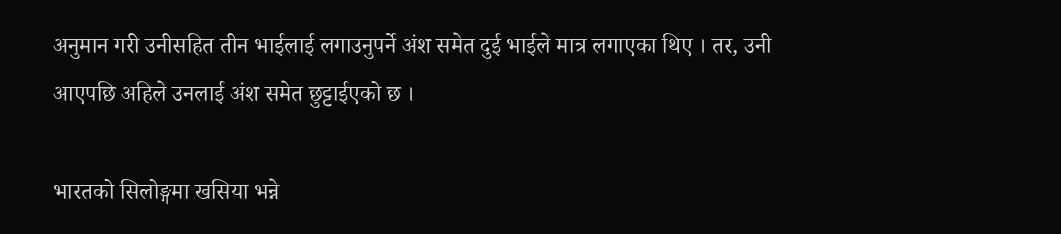अनुमान गरी उनीसहित तीन भाईलाई लगाउनुपर्ने अंश समेत दुई भाईले मात्र लगाएका थिए । तर, उनी आएपछि अहिले उनलाई अंश समेत छुट्टाईएको छ ।

भारतको सिलोङ्गमा खसिया भन्ने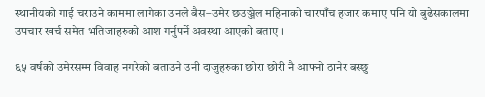स्थानीयको गाई चराउने काममा लागेका उनले बैस–उमेर छउञ्जेल महिनाको चारपाँच हजार कमाए पनि यो बुढेसकालमा उपचार खर्च समेत भतिजाहरुको आश गर्नुपर्ने अवस्था आएको बताए ।

६५ वर्षको उमेरसम्म विवाह नगरेको बताउने उनी दाजुहरुका छोरा छोरी नै आफ्नो ठानेर बस्छु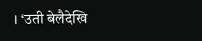। ‘उती बेलैदेखि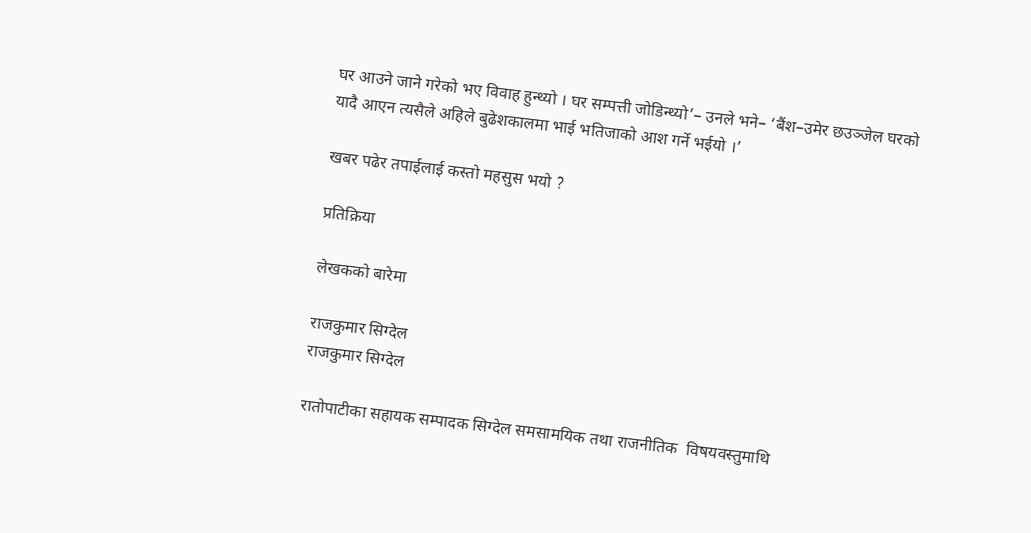घर आउने जाने गरेको भए विवाह हुन्थ्यो । घर सम्पत्ती जोडिन्थ्यो’– उनले भने– ‘बैंश–उमेर छउञ्जेल घरको यादै आएन त्यसैले अहिले बुढेशकालमा भाई भतिजाको आश गर्ने भईयो ।’

खबर पढेर तपाईलाई कस्तो महसुस भयो ?

प्रतिक्रिया

लेखकको बारेमा

राजकुमार सिग्देल
राजकुमार सिग्देल

रातोपाटीका सहायक सम्पादक सिग्देल समसामयिक तथा राजनीतिक  विषयवस्तुमाथि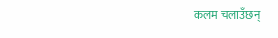कलम चलाउँछन्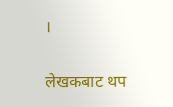।

लेखकबाट थप